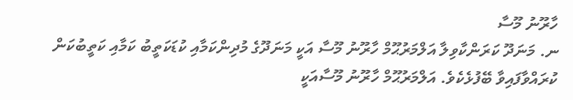ހާރޫނު މޫސާ
ނ. މަނަދޫ ކަރަންކާވިލާ އަލްމަރުޙޫމް ހާރޫނު މޫސާ އަކީ މަނަދޫގެ މުދިންކަމާއި ކުޑަކަތީބު ކަމާއި ކަތީބުކަން ކުރައްވާފައިވާ ބޭފުޅެކެވެ. އަލްމަރުޙޫމް ހާރޫނު މޫސާއަކީ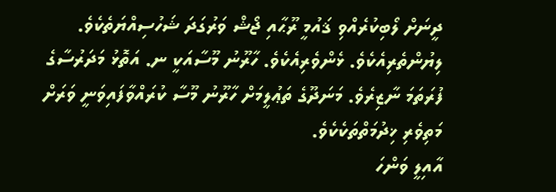ދީނަށް ލޯބިކުރެއްވި ޤައުމީ ރޫޙާއި ޖޯޝް ވަރުގަދަ ޝަހުސިއްޔަތެކެވެ. ލިޔުންތެރިއެކެވެ. ޅެންވެރިއެކެވެ. ހާރޫނު މޫސާއަކީ ނ. އަތޮޅު މަދަރުސާގެ ފުރަތަމަ ނާޒިރެވެ. މަނަދޫގެ ތަޢުލީމަށް ހާރޫނު މޫސާ ކުރައްވާފައިވަނީ ވަރަށް މަތިވެރި ޚިދުމަތްތަކެކެވެ.
އާއިލީ ވަންހަ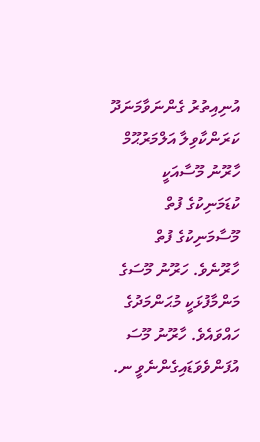އުނިއިތުރު ގެންނަވާމަނަދޫ ކަރަންކާވިލާ އަލްމަރުޙޫމް ހާރޫނު މޫސާއަކީ ކުޑަމަނިކުގެ ފުތް މޫސާމަނިކުގެ ފުތް ހާރޫނެވެ. ހަރޫނު މޫސަގެ މަންމާފުޅަކީ މުޙަންމަދުގެ ހައްވައެވެ. ހާރޫނު މޫސަ އުފަންވެވަޑައިގެންނެވީ ނ.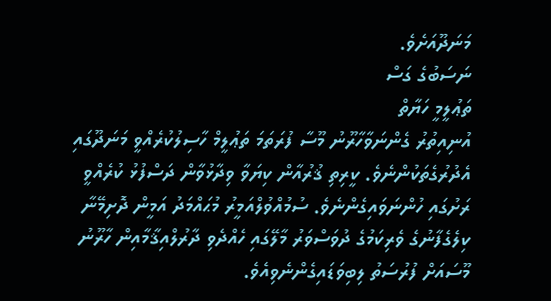މަނަދޫއަށެވެ.
ނަސަބުގެ ގަސް
ތަޢުލީމީ ހަޔާތް
އުނިއިތުރު ގެންނަވާހާރޫނު މޫސާ ފުރަތަމަ ތަޢުލީމް ހާސިލުކުރެއްވީ މަނަދޫގައި އެދުރުގެތަކުންނެވެ. ކީރިތި ޤުރުއާން ކިޔަވާ ވިދާޅުވާން ދަސްފުޅު ކުރެއްވީ ރަށުގައި ހުންނަވައިގެންނެވެ. ސުމުއްވުލްއަމީރު މުޙައްމަދު އަމީން ދޮށިމޭނާ ކިލެގެފާނުގެ ވެރިކަމުގެ ދުވަސްވަރު މާލޭގައި ހެއްދެވި ދާރުލްއިޤާމާއިން ހާރޫނު މޫސައަށް ފުރުސަތު ލިބިވަޑައިގެންނެވިއެވެ.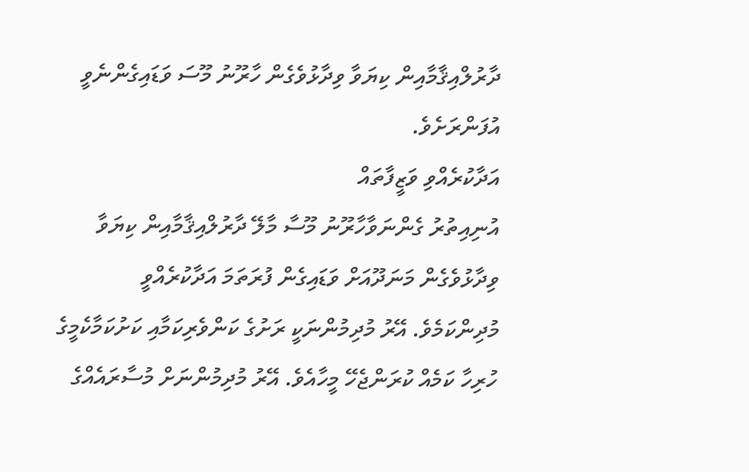ދާރުލްއިޤާމާއިން ކިޔަވާ ވިދާޅުވެގެން ހާރޫނު މޫސަ ވަޑައިގެންނެވީ އުފަންރަށެވެ.
އަދާކުރެއްވި ވަޒީފާތައް
އުނިއިތުރު ގެންނަވާހާރޫނު މޫސާ މާލޭ ދާރުލްއިޤާމާއިން ކިޔަވާ ވިދާޅުވެގެން މަނަދޫއަށް ވަޑައިގެން ފުރަތަމަ އަދާކުރެއްވީ މުދިންކަމެވެ. އޭރު މުދިމުންނަކީ ރަށުގެ ކަންވެރިކަމާއި ކަށުކަމާކެމީގެ ހުރިހާ ކަމެއް ކުރަންޖެހޭ މީހާއެވެ. އޭރު މުދިމުންނަށް މުސާރައެއްގެ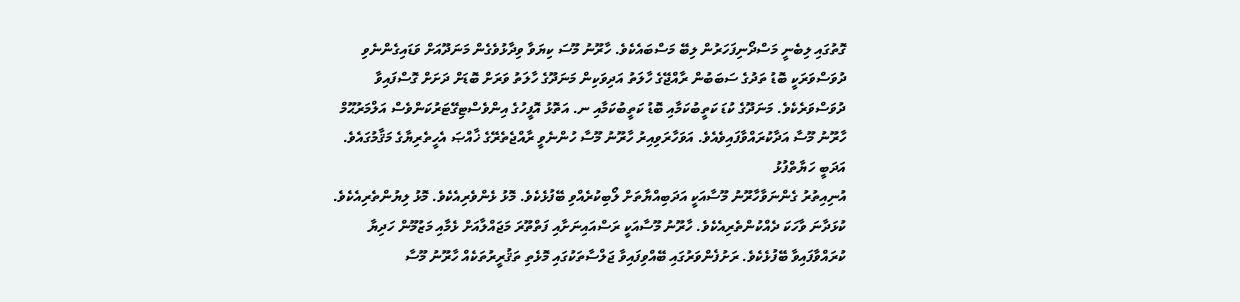ގޮތުގައި ލިބެނީ މަސްދޯނިފަހަރުން ލިބޭ މަސްބައެކެވެ. ހާރޫނު މޫސަ ކިޔަވާ ވިދާޅުވެގެން މަނަދޫއަށް ވަޑައިގެންނެވި ދުވަސްވަރަކީ ބޮޑު ތަދުގެ ސަބަބުން ރާއްޖޭގެ ހާލަތު އަދިވަކިން މަނަދޫގެ ހާލަތު ވަރަށް ބޮޑަށް ދަށަށް ގޮސްފައިވާ ދުވަސްވަރެކެވެ. މަނަދޫގެ ކުޑަ ކަތީބުކަމާއި ބޮޑު ކަތީބުކަމާއި ނ. އަތޮޅު އޮފީހުގެ އިންވެސްޓިގޭޓަރުކަންވެސް އަލްމަރުޙޫމް ހާރޫނު މޫސާ އަދާކުރައްވާފައިވެއެވެ. އަވަހާރަވިއިރު ހާރޫނު މޫސާ ހުންނެވީ ރާއްޖެތެރޭގެ ޚާއްޞަ އެހީތެރިޔާގެ މަޤާމުގައެވެ.
އަދަބީ ހަޔާތްފުޅު
އުނިއިތުރު ގެންނަވާހާރޫނު މޫސާއަކީ އަދަބިއްޔާތަށް ލޯބިކުރެއްވި ބޭފުޅެކެވެ. މޮޅު ޅެންވެރިއެކެވެ. މޮޅު ލިޔުންތެރިއެކެވެ. ކުޅަދާނަ ވާހަކަ ދެއްކުންތެރިއެކެވެ. ހާރޫނު މޫސާއަކީ ރަސްއައިނަށާއި ފަތްތޫރަ މަޖައްލާއަށް ޅެމާއި މަޒުމޫން ހަދިޔާ ކުރައްވާފައިވާ ބޭފުޅެކެވެ. ރަށުފެންވަރުގައި ބޭއްވިފައިވާ ޖަލްސާތަކުގައި މޮޅެތި ތަޤުރީރުތަކެއް ހާރޫނު މޫސާ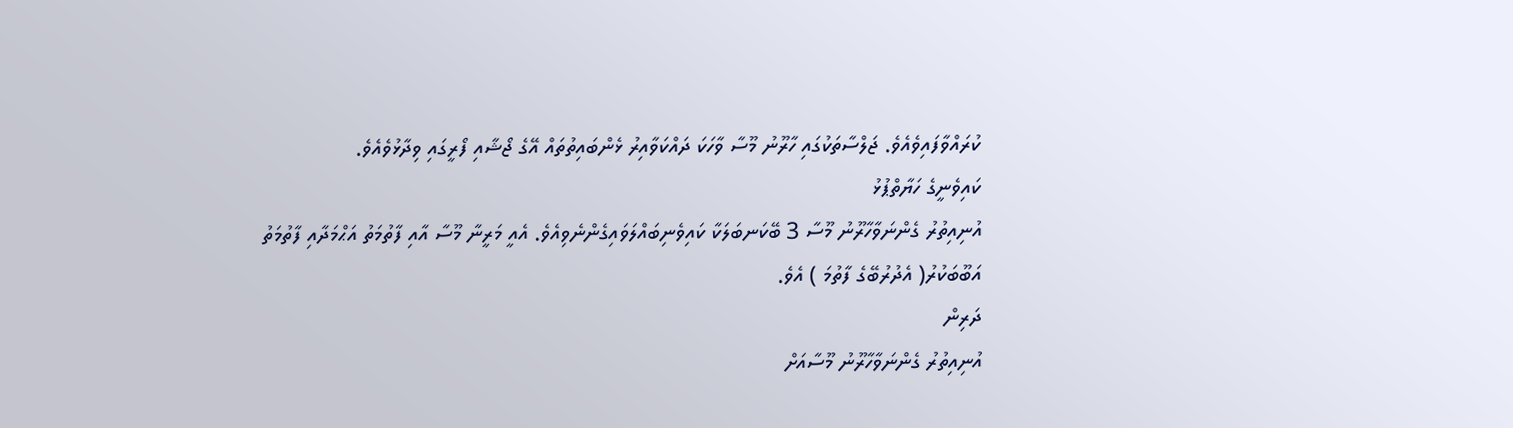ކުރައްވާފައިވެއެވެ. ޖަލްސާތަކުގައި ހާރޫނު މޫސާ ވާހަކަ ދައްކަވާއިރު ޅެންބައިތުތައް އޭގެ ޖޯޝާއި ފޯރީގައި ވިދާޅުވެއެވެ.
ކައިވެނީގެ ހަޔާތްޕުޅު
އުނިއިތުރު ގެންނަވާހާރޫނު މޫސާ 3 ބޭކަނބަލަކާ ކައިވެނިބައްލަވައިގެންނެވިއެވެ. އެއީ މަރީނާ މޫސާ އާއި ފާތުމަތު އަޙްމަދާއި ފާތުމަތު އަބޫބަކުރު( އެދުރުބޭގެ ފާތުމަ ) އެވެ.
ދަރިން
އުނިއިތުރު ގެންނަވާހާރޫނު މޫސާއަށް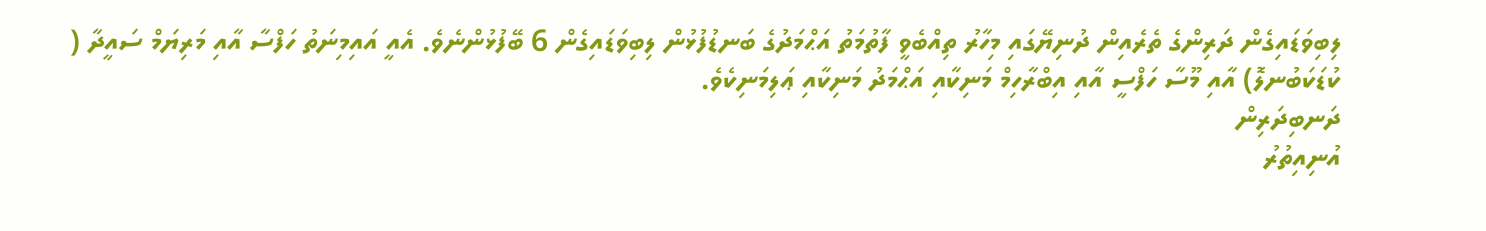ލިބިވަޑައިގެން ދަރިންގެ ތެރެއިން ދުނިޔޭގައި މިހާރު ތިއްބެވީ ފާތުމަތު އަޙްމަދުގެ ބަނޑުފުޅުން ލިބިވަޑައިގެން 6 ބޭފުޅުންނެވެ. އެއީ އައިމިނަތު ހަފްސާ އާއި މަރިޔަމް ސައީދާ ( ކުޑަކަބުނލޮ) އާއި މޫސާ ހަފްސީ އާއި އިބްރާހިމް މަނިކާއި އަޙްމަދު މަނިކާއި ޢަލިމަނިކެވެ.
ދަނބިދަރިން
އުނިއިތުރު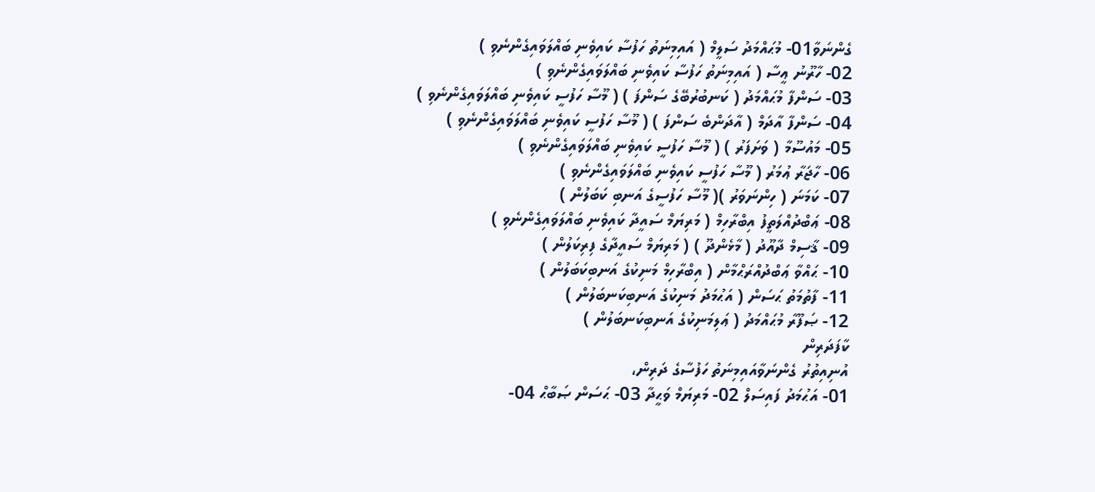ގެންނަވާ01- މުޙައްމަދު ސަލީމް ( އައިމިނަތު ހަފުސާ ކައިވެނި ބައްލަވައިގެންނެވި )
02- ހާރޫނު ޢީސާ ( އައިމިނަތު ހަފުސާ ކައިވެނި ބައްލަވައިގެންނެވި )
03- ސަންފާ މުޙައްމަދު ( ކަނބުރުބޭގެ ސަންފަ ) ( މޫސާ ހަފުސީ ކައިވެނި ބައްލަވައިގެންނެވި )
04- ސަންފާ އާދަމް ( އާދަންބެ ސަންފަ ) ( މޫސާ ހަފުސީ ކައިވެނި ބައްލަވައިގެންނެވި )
05- މައުސޫމާ ( ވަށަފަރު ) ( މޫސާ ހަފުސީ ކައިވެނި ބައްލަވައިގެންނެވި )
06- ހާޖަރާ ޢުމަރު ( މޫސާ ހަފުސީ ކައިވެނި ބައްލަވައިގެންނެވި )
07- ކަމަނަ ( ހިންނަވަރު )( މޫސާ ހަފުސީގެ އަނބި ކަބަލުން )
08- ޢަބްދުއްލަތީފު އިބްރާހިމް ( މަރިޔަމް ސައީދާ ކައިވެނި ބައްލަވައިގެންނެވި )
09- ޤާސިމް ދާއޫދު ( މާޅެންދޫ ) ( މަރިޔަމް ސައީދާގެ ފިރިކަލުން )
10- ޙައްވާ ޢަބްދުއްރަޙްމާން ( އިބްރާހިމް މަނިކުގެ އަނބިކަބަލުން )
11- ފާތުމަތު ޙަސަން ( އަޙުމަދު މަނިކުގެ އަނބިކަނބަލުން )
12- ޞަފޫރާ މުޙައްމަދު ( ޢަލިމަނިކުގެ އަނބިކަނބަލުން )
ކާފަދަރިން
އުނިއިތުރު ގެންނަވާއައިމިނަތު ހަފުސާގެ ދަރިން،
01- އަޙުމަދު ފައިސަލް 02- މަރިޔަމް ވަޙީދާ 03- ޙަސަން ޞަބާޙް 04-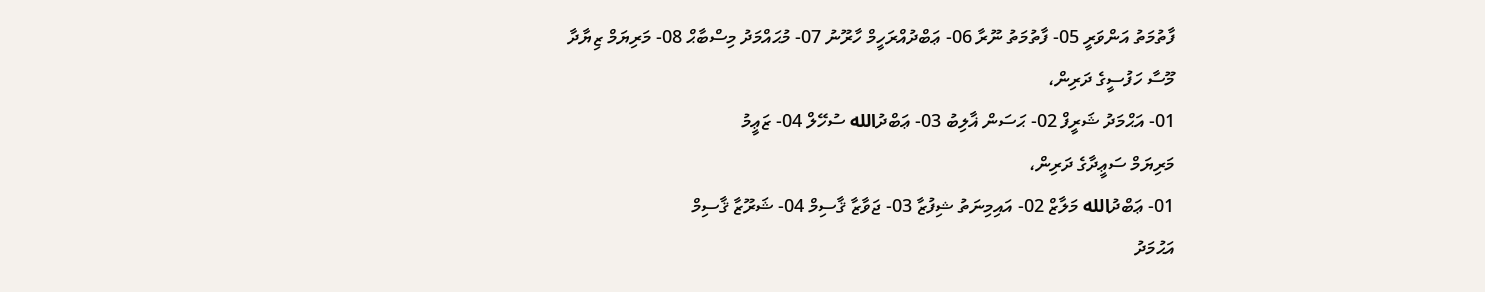ފާތުމަތު އަންވަރީ 05- ފާތުމަތު ނޫރާ 06- ޢަބްދުއްރަހީމް ހާރޫނު 07- މުޙައްމަދު މިސްބާޙް 08- މަރިޔަމް ޒިޔާދާ
މޫސާ ހަފުސީގެ ދަރިން،
01- އަޙްމަދު ޝަރީފް 02- ޙަސަން ޣާލިބު 03- ޢަބްދުالله ސުހޭލް 04- ޒަޢީމު
މަރިޔަމް ސަޢީދާގެ ދަރިން،
01- ޢަބްދުالله މަލާޒް 02- އައިމިނަތު ޝިފުޒާ 03- ޖަވާޒާ ޤާސިމް 04- ޝަރޫޒާ ޤާސިމް
އަޙުމަދު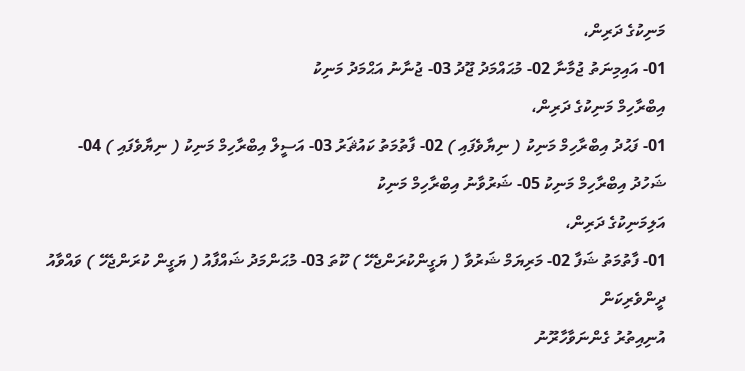މަނިކުގެ ދަރިން،
01- އައިމިނަތު ޖުމާނާ 02- މުޙައްމަދު ޖޫދު 03- ޖުނާނު އަޙްމަދު މަނިކު
އިބްރާހިމް މަނިކުގެ ދަރިން،
01- ފަޙުދު އިބްރާހިމް މަނިކު ( ނިޔާވެފައި ) 02- ފާތުމަތު ކައުޘަރު 03- އަސީލް އިބްރާހިމް މަނިކު ( ނިޔާވެފައި ) 04- ޝަހުދު އިބްރާހިމް މަނިކު 05- ޝަރުވާނު އިބްރާހިމް މަނިކު
އަލިމަނިކުގެ ދަރިން،
01- ފާތުމަތު ޝަފާ 02- މަރިޔަމް ޝަރުވާ ( ޔަގީންކުރަންޖެހޭ ) ކޫތަ 03- މުޙަންމަދު ޝައްފާއު ( ޔަގީން ކުރަންޖެހޭ ) ވައްވާއު
ދީންވެރިކަން
އުނިއިތުރު ގެންނަވާހާރޫނު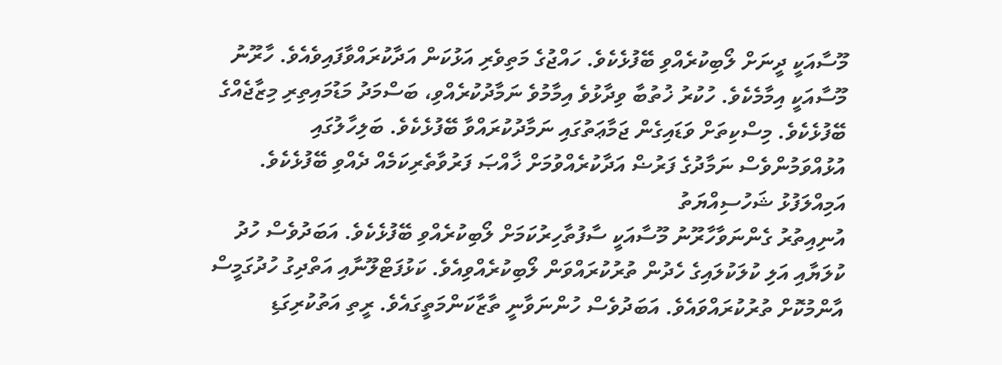މޫސާއަކީ ދީނަށް ލޯބިކުރެއްވި ބޭފުޅެކެވެ. ހައްޖުގެ މަތިވެރި އަޅުކަން އަދާކުރައްވާފައިވެއެވެ. ހާރޫނު މޫސާއަކީ އިމާމެކެވެ. ހުކުރު ޚުތުބާ ވިދާޅުވެ އިމާމުވެ ނަމާދުކުރެއްވި، ބަސްމަދު މަޑުމައިތިރި މިޒާޖެއްގެ ބޭފުޅެކެވެ. މިސްކިތަށް ވަޑައިގެން ޖަމާޢަތުގައި ނަމާދުކުރައްވާ ބޭފުޅެކެވެ. ބަލިހާލުގައި އުޅުއްވަމުންވެސް ނަމާދުގެ ފަރުޟް އަދާކުރެއްވުމަށް ޚާއްޞަ ފަރުވާތެރިކަމެއް ދެއްވި ބޭފުޅެކެވެ.
އަމިއްލަފުޅު ޝަހުސިއްޔަތު
އުނިއިތުރު ގެންނަވާހާރޫނު މޫސާއަކީ ސާފުތާހިރުކަމަށް ލޯބިކުރެއްވި ބޭފުޅެކެވެ. އަބަދުވެސް ހުދު ކުލަޔާއި އަލި ކުލަކުލައިގެ ހެދުން ތުރުކުރައްވަން ލޯބިކުރެއްވިއެވެ. ކަޅުފަޓްލޫނާއި އަތްދިގު ހުދުގަމީސް އާންމުކޮށް ތުރުކުރައްވައެވެ. އަބަދުވެސް ހުންނަވާނީ ތާޒާކަންމަތީގައެވެ. ރީތި އަތުކުރިގަޑި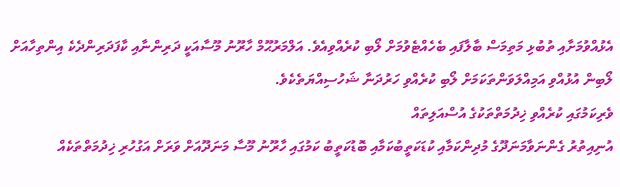އެޅުއްވުމަށާއި ތުބުޅި މަތިމަސް ބާލާފައި ބެހެއްޓެވުމަށް ލޯބި ކުރެއްވިއެވެ. އަލްމަރުޙޫމް ހާރޫނު މޫސާއަކީ ދަރިންނާއި ކާފަދަރިންދެކެ އިންތިހާއަށް ލޯބިން އުޅުއްވި އަމިއްލަވަންތަކަމަށް ލޯބި ކުރެއްވި ހަރުދަނާ ޝަހުސިއްޔަތެކެވެ.
ވެރިކަމުގައި ކުރެއްވި ޚިދުމަތްތަކުގެ އުސްއަލިތައް
އުނިއިތުރު ގެންނަވާމަނަދޫގެ މުދިންކަމާއި ކުޑަކަތީބުކަމާއި ބޮޑުކަތީބު ކަމުގައި ހާރޫނު މޫސާ މަނަދޫއަށް ވަރަށް އަގުހުރި ޚިދުމަތްތަކެއް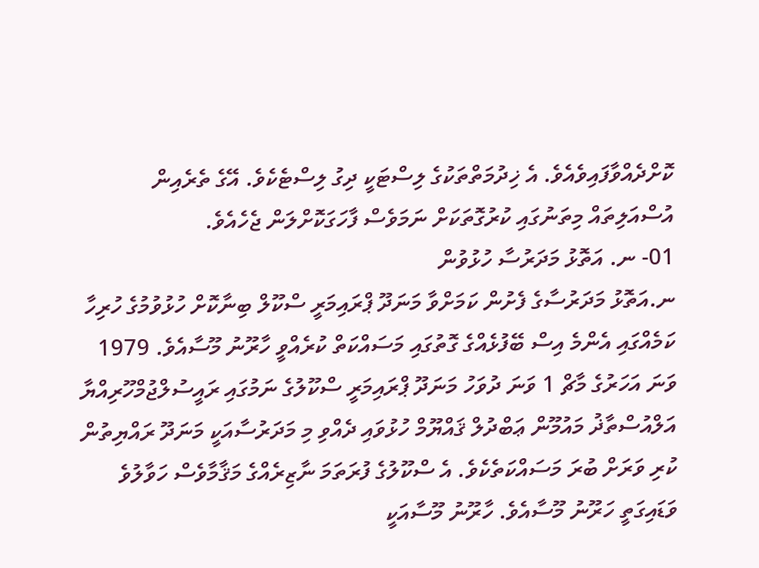ކޮށްދެއްވާފައިވެއެވެ. އެ ޚިދުމަތްތަކުގެ ލިސްޓަކީ ދިގު ލިސްޓެކެވެ. އޭގެ ތެރެއިން އުސްއަލިތައް މިތަނުގައި ކުރުގޮތަކަށް ނަމަވެސް ފާހަގަކޮށްލަން ޖެހެއެވެ.
01- ނ. އަތޮޅު މަދަރުސާ ހުޅުވުން
ނ.އަތޮޅު މަދަރުސާގެ ފެށުން ކަމަށްވާ މަނަދޫ ޕްރައިމަރީ ސްކޫލް ބިނާކޮށް ހުޅުވުމުގެ ހުރިހާ ކަމެއްގައި އެންމެ އިސް ބޭފުޅެއްގެ ގޮތުގައި މަސައްކަތް ކުރެއްވީ ހާރޫނު މޫސާއެވެ. 1979 ވަނަ އަހަރުގެ މާޗް 1 ވަނަ ދުވަހު މަނަދޫ ޕްރައިމަރީ ސްކޫލުގެ ނަމުގައި ރައީސުލްޖުމްހޫރިއްޔާ އަލްއުސްތާޛު މައުމޫން ޢަބްދުލް ޤައްޔޫމް ހުޅުވައި ދެއްވި މި މަދަރުސާއަކީ މަނަދޫ ރައްޔިތުން ކުރި ވަރަށް ބުރަ މަސައްކަތެކެވެ. އެ ސްކޫލުގެ ފުރަތަމަ ނާޒިރެއްގެ މަޤާމާވެސް ހަވާލުވެ ވަޑައިގަތީ ހަރޫނު މޫސާއެވެ. ހާރޫނު މޫސާއަކީ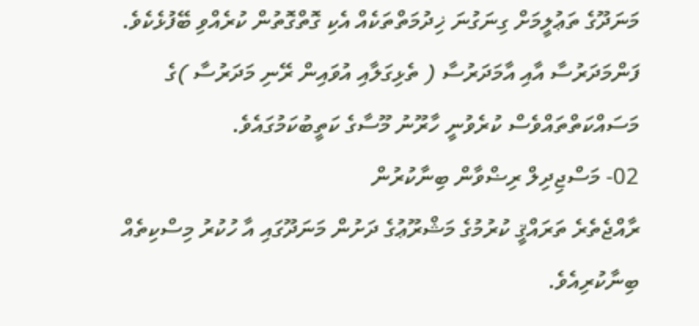މަނަދޫގެ ތަޢުލީމަށް ގިނަގުނަ ޚިދުމަތްތަކެއް އެކި ގޮތްގޮތުން ކުރެއްވި ބޭފުޅެކެވެ. ފަންމަދަރުސާ އާއި އާމަދަރުސާ ( ތެޅިގަލާއި އުވައިން ރޭނި މަދަރުސާ )ގެ މަސައްކަތްތައްވެސް ކުރެވުނީ ހާރޫނު މޫސާގެ ކަތީބުކަމުގައެވެ.
02- މަސްޖިދިލް ރިޟްވާން ބިނާކުރުން
ރާއްޖެތެރެ ތަރައްޤީ ކުރުމުގެ މަޝްރޫޢުގެ ދަށުން މަނަދޫގައި އާ ހުކުރު މިސްކިތެއް ބިނާކުރިއެވެ.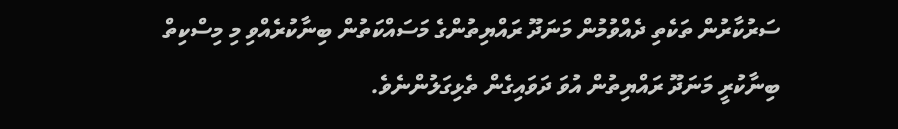ސަރުކާރުން ތަކެތި ދެއްވުމުން މަނަދޫ ރައްޔިތުންގެ މަސައްކަތުން ބިނާކުރެއްވި މި މިސްކިތް ބިނާކުރީ މަނަދޫ ރައްޔިތުން އުވަ ދަވައިގެން ތެޅިގަލުންނެވެ.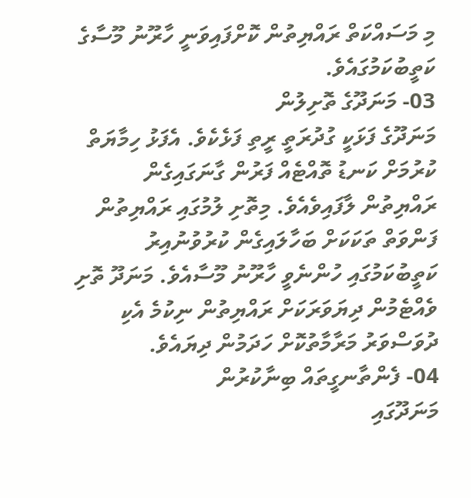މި މަސައްކަތް ރައްޔިތުން ކޮށްފައިވަނީ ހާރޫނު މޫސާގެ ކަތީބުކަމުގައެވެ.
03- މަނަދޫގެ ތޮށިލުން
މަނަދޫގެ ފަޅަކީ ގުދުރަތީ ރީތި ފަޅެކެވެ. އެފަޅު ހިމާޔަތް ކުރުމަށް ކަނޑު ތޮއްޓެއް ފަރުން ގާނަގައިގެން ރައްޔިތުން ލާފައިވެއެވެ. މިތޮށި ލުމުގައި ރައްޔިތުން ފަންވަތް ތަކަކަށް ބަހާލައިގެން ކުރުވުނުއިރު ކަތީބުކަމުގައި ހުންނެވީ ހާރޫނު މޫސާއެވެ. މަނަދޫ ތޮށި ވެއްޓެމުން ދިޔަވަރަކަށް ރައްޔިތުން ނިކުމެ އެކި ދުވަސްވަރު މަރާމާތުކޮށް ހަދަމުން ދިޔައެވެ.
04- ފެންތާނގީތައް ބިނާކުރުން
މަނަދޫގައި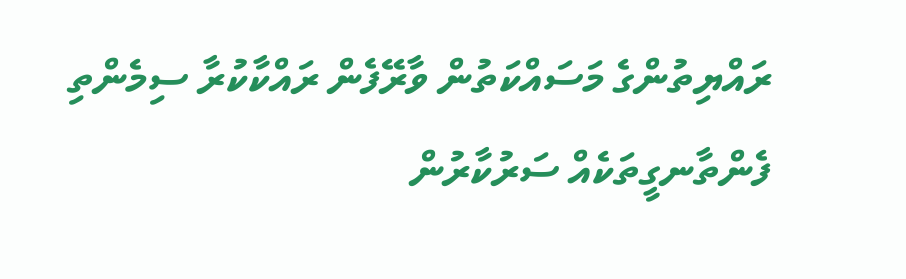ރައްޔިތުންގެ މަސައްކަތުން ވާރޭފެން ރައްކާކުރާ ސިމެންތި ފެންތާނގީތަކެއް ސަރުކާރުން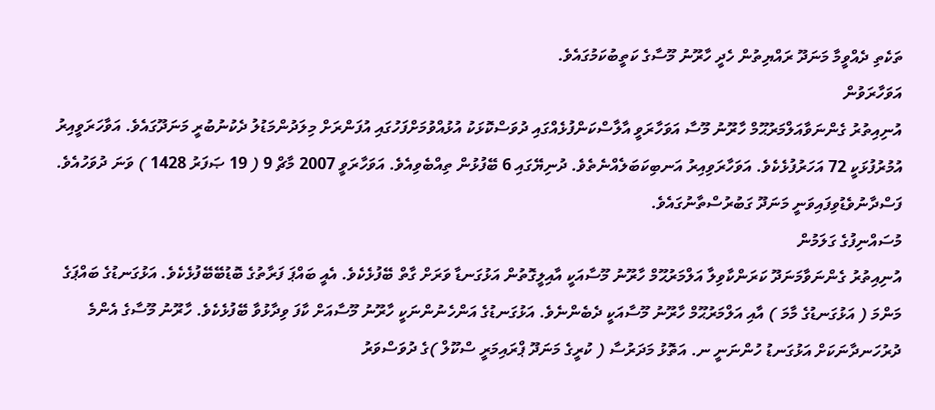ތަކެތި ދެއްވީމާ މަނަދޫ ރައްޔިތުން ހެދީ ހާރޫނު މޫސާގެ ކަތީބުކަމުގައެވެ.
އަވަހާރަވުން
އުނިއިތުރު ގެންނަވާއަލްމަރުޙޫމް ހާރޫނު މޫސާ އަވަހާރަވީ އާލާސްކަންފުޅެއްގައި ދުވަސްކޮޅަކު އުޅުއްވުމަށްފަހުގައި އުފަންރަށް މިލަދުންމަޑުލު ދެކުނުބުރީ މަނަދޫގައެވެ. އަވާހަރަވީއިރު އުމުރުފުޅަކީ 72 އަހަރުފުޅެކެވެ. އަވަހާރަވިއިރު އަނބިކަބަލެއްނެތެވެ. ދުނިޔޭގައި 6 ބޭފުޅުން ތިއްބެވިއެވެ. އަވަހާރަވީ 2007 މާޗް 9 ( 19 ޞަފަރު 1428 ) ވަނަ ދުވަހުއެވެ. ފަސްދާނުވެޑުވިފައިވަނީ މަނަދޫ ގަބުރުސްތާނުގައެވެ.
މުސައްނިފުގެ ގަލަމުން
އުނިއިތުރު ގެންނަވާމަނަދޫ ކަރަންކާވިލާ އަލްމަރުޙޫމް ހާރޫނު މޫސާއަކީ އާއިލީގޮތުން އަޅުގަނޑާ ވަރަށް ގާތް ބޭފުޅެކެވެ. އެއީ ބައްޕަ ފަރާތުގެ ބޮޑުބޭބޭފުޅެކެވެ. އަޅުގަނޑުގެ ބައްޕަގެ މަންމަ ( އަޅުގަނޑުގެ މާމަ ) އާއި އަލްމަރުޙޫމް ހާރޫނު މޫސާއަކީ ދެބެންނެވެ. އަޅުގަނޑުގެ އަންހެނުންނަކީ ހާރޫނު މޫސާއަށް ކާފަ ވިދާޅުވާ ބޭފުޅެކެވެ. ހާރޫނު މޫސާގެ އެންމެ ދުރުހަނދާނަކަށް އަޅުގަނޑު ހުންނަނީ ނ. އަތޮޅު މަދަރުސާ ( ކުރީގެ މަނަދޫ ޕްރައިމަރީ ސްކޫލް )ގެ ދުވަސްވަރު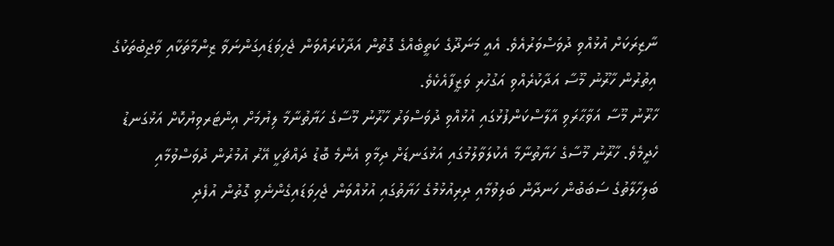ނާޒިރަކަށް އުޅުއްވި ދުވަސްވަރުއެވެ. އެއީ މަނަދޫގެ ކަތީބެއްގެ ގޮތުން އަދާކުރައްވަން ޖެހިވަޑައިގަންނަވާ ޒިންމާތަކާއި ވާޖިބުތަކުގެ އިތުރުން ހާރޫނު މޫސާ އަދާކުރެއްވި އަގުހުރި ވަޒީފާއެކެވެ.
ހާރޫނު މޫސާ އަވާޙާރަވި އާލާސްކަންފުޅުގައި އުޅުއްވި ދުވަސްވަރު ހާރޫނު މޫސާގެ ހަޔާތުނާމާ ލިޔުމަށް އިންޓަރވިޔުކޮށް އަޅުގަނޑު ހެދީމެވެ. ހާރޫނު މޫސާގެ ހަޔާތުނާމާ އެކުލަވާލުމުގައި އަޅުގަނޑަށް ދިމާވި އެންމެ ބޮޑު ދައްޗަކީ އޭރު އުމުރުން ދުވަސްވުމާއި ބަލިހާލާތުގެ ސަބަބުން ހަނދާން ބަލިވުމާއި ދިރިއުޅުމުގެ ހަޔާތުގައި އުޅުއްވަން ޖެހިވަޑައިގެންނެވި ގޮތުން އުފެދި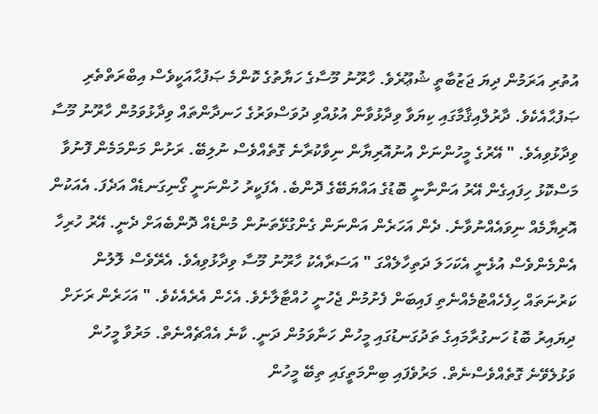އުތުރި އަރަމުން ދިޔަ ޖަޒުބާތީ ޝުޢޫރެވެ. ހާރޫނު މޫސާގެ ހަޔާތުގެ ކޮންމެ ޞަފުޙާއަކީވެސް އިބްރަތްތެރި ޞަފުޙާއެކެވެ. ދާރުލްއިޤާމާގައި ކިޔަވާ ވިދާޅުވާން އުޅުއްވި ދުވަސްވަރުގެ ހަނދާންތައް ވިދާޅުވަމުން ހާރޫނު މޫސާ ވިދާޅުވިއެވެ. " އޭރުގެ މީހުންނަށް އުނުއޮރިޔާން ނިވާކުރާނެ ގޮތެއްވެސް ނުލިބޭ. ރަށުން މަންމަމެން ފޮނުވާ މަސްކޮޅު ހިފައިގެން އޭރު އަންނާނީ ބޮޑުގެ އައްޔަބޭގެ ދޮންބެ. އެފަކީރު ހުންނަނީ ގޯނިގަނޑެއް އަދެފަ. އެއަކުން އޮރިޔާމެއް ނިވައެއްނުވާނެ. ދެން އަހަރެން އަންނަން ގެންގުޅޭތަނުން މުންޑެއް ދޮންބެއަށް ދެނީ. އޭރު ހުރިހާ އެންމެންވެސް އުޅެނީ އެކަހަލަ ދަތިހާލެއްގަ " އަސަރާއެކު ހާރޫނު މޫސާ ވިދާޅުވިއެވެ. އެރޭވެސް ލޮލުން ކަރުނަތައް ހިފެހެއްޓުމެއްނެތި ފައިބަން ފެށުމުން ޖެހުނީ ހުއްޓާލާށެވެ. އެހެން އެރެއެކެވެ. " އަހަރެން ރަށަށް ދިޔައިރު ބޮޑު ހަނގުރާމައިގެ ތަދުގަނޑުގައި މީހުން ހަނާވަމުން ދަނީ. ކާނެ އެއްޗެއްނެތް. މަރުވާ މީހުން ވަޅުލެވޭނެ ގޮތެއްވެސްނެތް. މަރުވެފައި ބިންމަތީގައި ތިބޭ މީހުން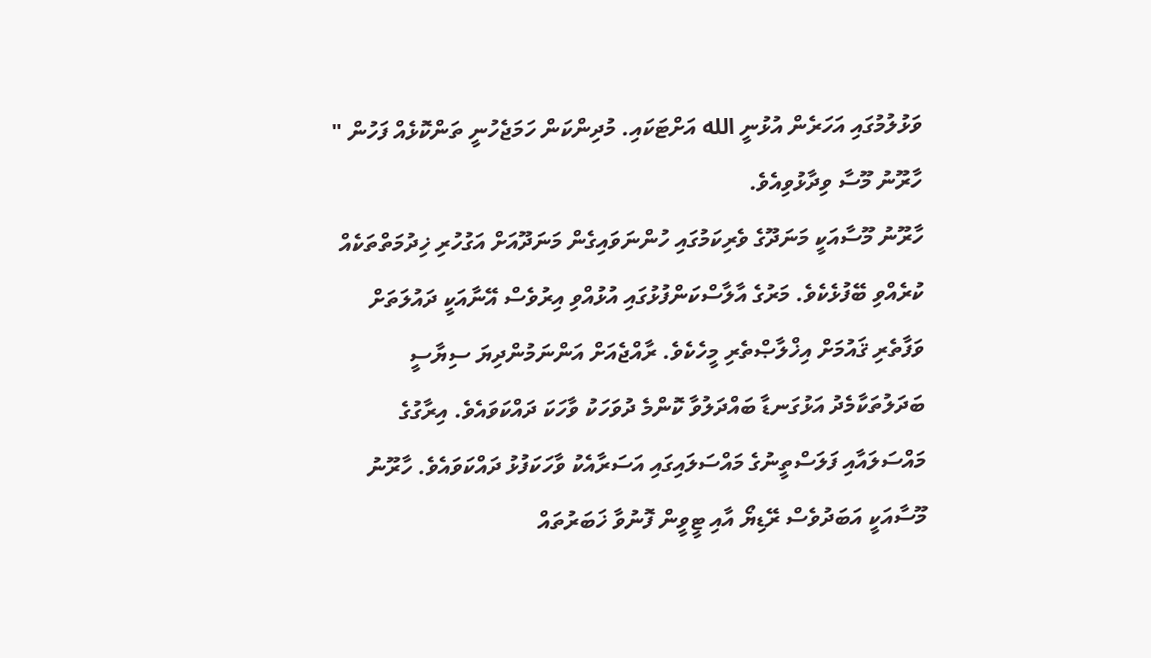ވަޅުލުމުގައި އަހަރެން އުޅުނީ الله އަށްޓަކައި. މުދިންކަން ހަމަޖެހުނީ ތަންކޮޅެއް ފަހުން " ހާރޫނު މޫސާ ވިދާޅުވިއެވެ.
ހާރޫނު މޫސާއަކީ މަނަދޫގެ ވެރިކަމުގައި ހުންނަވައިގެން މަނަދޫއަށް އަގުހުރި ޚިދުމަތްތަކެއް ކުރެއްވި ބޭފުޅެކެވެ. މަރުގެ އާލާސްކަންފުޅުގައި އުޅުއްވި އިރުވެސް އޭނާއަކީ ދައުލަތަށް ވަފާތެރި ޤައުމަށް އިޚްލާޞްތެރި މީހެކެވެ. ރާއްޖެއަށް އަންނަމުންދިޔަ ސިޔާސީ ބަދަލުތަކާމެދު އަޅުގަނޑާ ބައްދަލުވާ ކޮންމެ ދުވަހަކު ވާހަކަ ދައްކަވައެވެ. އިރާގުގެ މައްސަލައާއި ފަލަސްތީނުގެ މައްސަލައިގައި އަސަރާއެކު ވާހަކަފުޅު ދައްކަވައެވެ. ހާރޫނު މޫސާއަކީ އަބަދުވެސް ރޭޑިޔޯ އާއި ޓީވީން ފޮނުވާ ޚަބަރުތައް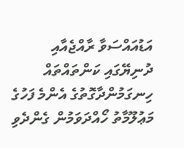އަޑުއައްސަވާ ރާއްޖެއާއި ދުނިޔޭގައި ކަންތައްތައް ހިނގަމުންދާގޮތުގެ އެންމެ ފަހުގެ މަޢުލޫމާތު ހޯއްދަވަމުން ގެންދެވި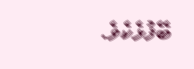ބޭފުޅެކެވެ.